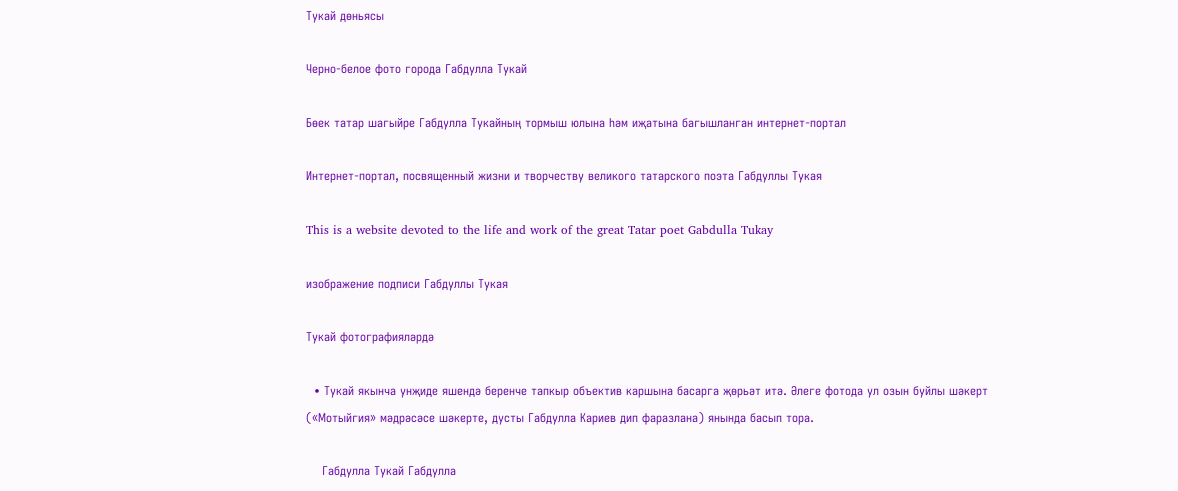Тукай дөньясы

Черно-белое фото города Габдулла Тукай

Бөек татар шагыйре Габдулла Тукайның тормыш юлына һәм иҗатына багышланган интернет-портал

Интернет-портал, посвященный жизни и творчеству великого татарского поэта Габдуллы Тукая

This is a website devoted to the life and work of the great Tatar poet Gabdulla Tukay

изображение подписи Габдуллы Тукая

Тукай фотографияләрдә

  • Тукай якынча унҗиде яшендә беренче тапкыр объектив каршына басарга җөрьәт итә. Әлеге фотода ул озын буйлы шәкерт («Мотыйгия» мәдрәсәсе шәкерте, дусты Габдулла Кариев дип фаразлана) янында басып тора.

    Габдулла Тукай Габдулла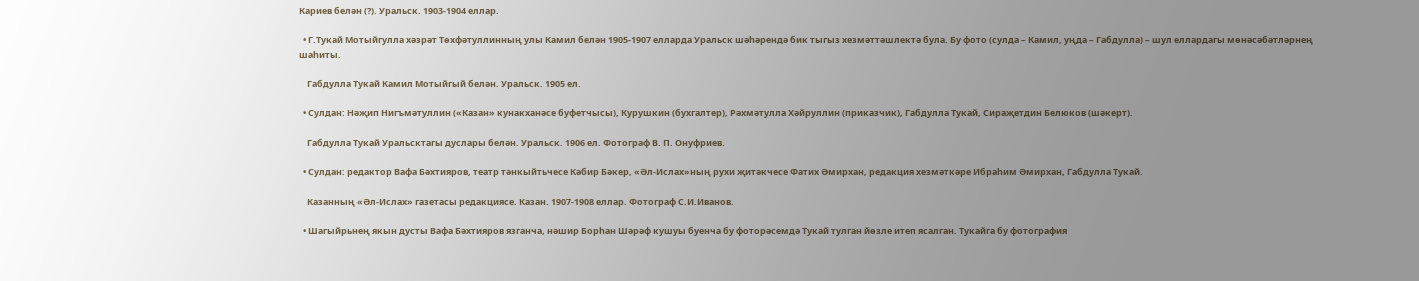Кариев белән (?). Уральск. 1903-1904 еллар.

  • Г.Тукай Мотыйгулла хәзрәт Төхфәтуллинның улы Камил белән 1905-1907 елларда Уральск шәһәрендә бик тыгыз хезмәттәшлектә була. Бу фото (сулда – Камил, уңда – Габдулла) – шул еллардагы мөнәсәбәтләрнең шаһиты.

    Габдулла Тукай Камил Мотыйгый белән. Уральск. 1905 ел.

  • Сулдан: Нәҗип Нигъмәтуллин («Казан» кунакханәсе буфетчысы), Курушкин (бухгалтер), Рәхмәтулла Хәйруллин (приказчик), Габдулла Тукай, Сираҗетдин Белюков (шәкерт).

    Габдулла Тукай Уральсктагы дуслары белән. Уральск. 1906 ел. Фотограф В. П. Онуфриев.

  • Сулдан: редактор Вафа Бәхтияров, театр тәнкыйтьчесе Кәбир Бәкер, «Әл-Ислах»ның рухи җитәкчесе Фатих Әмирхан, редакция хезмәткәре Ибраһим Әмирхан, Габдулла Тукай.

    Казанның «Әл-Ислах» газетасы редакциясе. Казан. 1907-1908 еллар. Фотограф С.И.Иванов.

  • Шагыйрьнең якын дусты Вафа Бәхтияров язганча, нәшир Борһан Шәрәф кушуы буенча бу фоторәсемдә Тукай тулган йөзле итеп ясалган. Тукайга бу фотография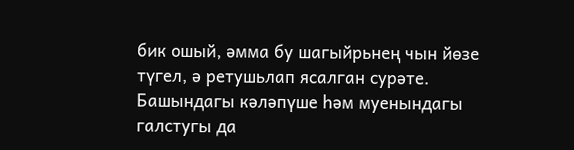бик ошый, әмма бу шагыйрьнең чын йөзе түгел, ә ретушьлап ясалган сурәте. Башындагы кәләпүше һәм муенындагы галстугы да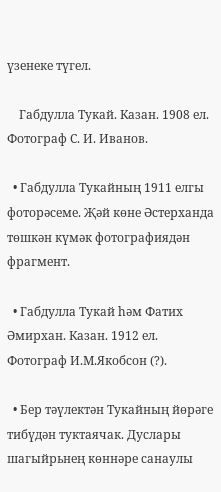үзенеке түгел.

    Габдулла Тукай. Казан. 1908 ел. Фотограф С. И. Иванов.

  • Габдулла Тукайның 1911 елгы фоторәсеме. Җәй көне Әстерханда төшкән күмәк фотографиядән фрагмент.

  • Габдулла Тукай һәм Фатих Әмирхан. Казан. 1912 ел. Фотограф И.М.Якобсон (?).

  • Бер тәүлектән Тукайның йөрәге тибүдән туктаячак. Дуслары шагыйрьнең көннәре санаулы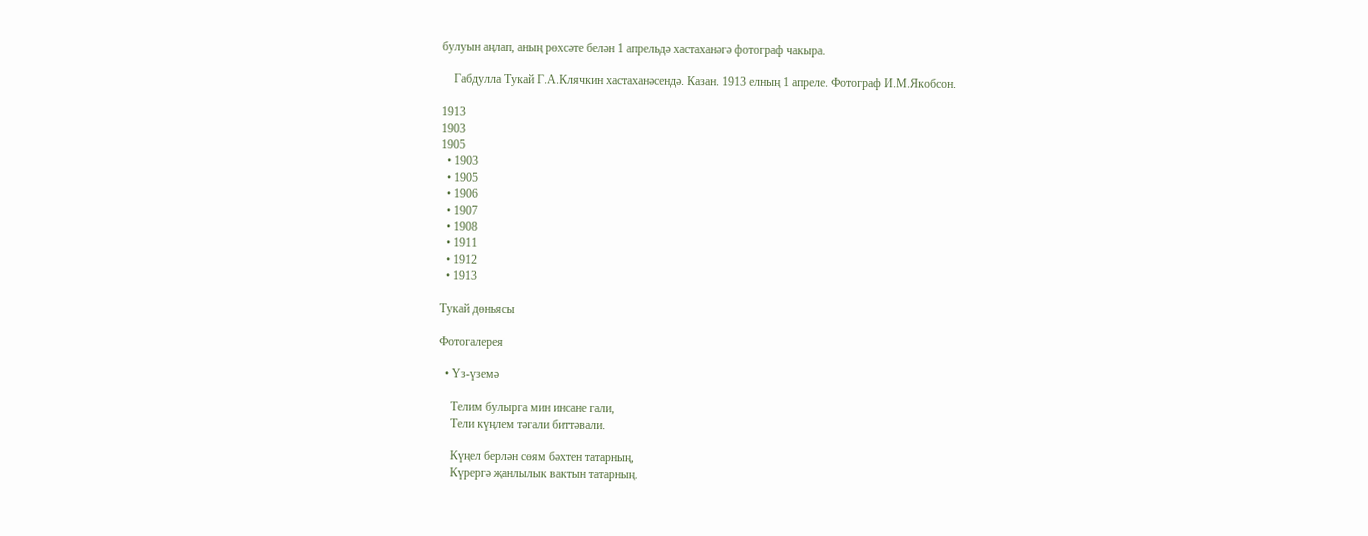булуын аңлап, аның рөхсәте белән 1 апрельдә хастаханәгә фотограф чакыра.

    Габдулла Тукай Г.А.Клячкин хастаханәсендә. Казан. 1913 елның 1 апреле. Фотограф И.М.Якобсон.

1913
1903
1905
  • 1903
  • 1905
  • 1906
  • 1907
  • 1908
  • 1911
  • 1912
  • 1913

Тукай дөньясы

Фотогалерея

  • Үз-үземә

    Телим булырга мин инсане гали,
    Тели күңлем тәгали биттәвали.

    Күңел берлән сөям бәхтен татарның,
    Күрергә җанлылык вактын татарның.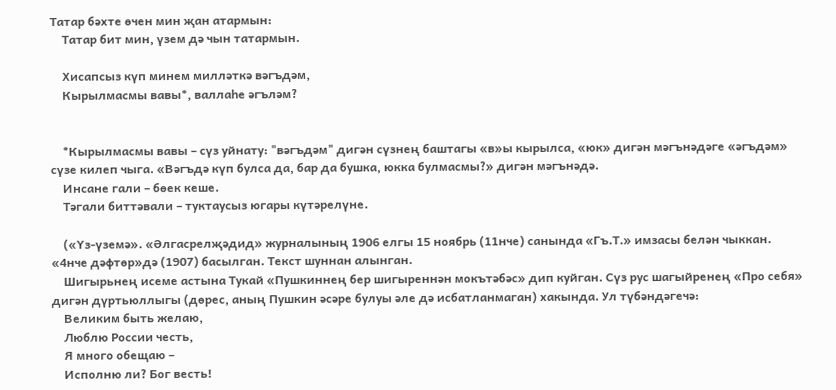Татар бәхте өчен мин җан атармын:
    Татар бит мин, үзем дә чын татармын.

    Хисапсыз күп минем милләткә вәгъдәм,
    Кырылмасмы вавы*, валлаһе әгъләм?


    *Кырылмасмы вавы – сүз уйнату: "вәгъдәм" дигән сүзнең баштагы «в»ы кырылса, «юк» дигән мәгънәдәге «әгъдәм» сүзе килеп чыга. «Вәгъдә күп булса да, бар да бушка, юкка булмасмы?» дигән мәгънәдә.
    Инсане гали – бөек кеше.
    Тәгали биттәвали – туктаусыз югары күтәрелүне.

    («Үз-үземә». «Әлгасрелҗәдид» журналының 1906 елгы 15 ноябрь (11нче) санында «Гъ.Т.» имзасы белән чыккан. «4нче дәфтөр»дә (1907) басылган. Текст шуннан алынган.
    Шигырьнең исеме астына Тукай «Пушкиннең бер шигыреннән мокътәбәс» дип куйган. Сүз рус шагыйренең «Про себя» дигән дүртьюллыгы (дөрес, аның Пушкин әсәре булуы әле дә исбатланмаган) хакында. Ул түбәндәгечә:
    Великим быть желаю,
    Люблю России честь,
    Я много обещаю –
    Исполню ли? Бог весть!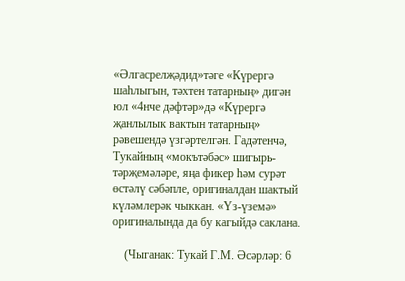«Әлгасрелҗәдид»тәге «Күрергә шаһлыгын, тәхтен татарның» дигән юл «4нче дәфтәр»дә «Күрергә җанлылык вактын татарның» рәвешендә үзгәртелгән. Гадәтенчә, Тукайның «мокътәбәс» шигырь-тәрҗемәләре, яңа фикер һәм сурәт  өстәлү сәбәпле, оригиналдан шактый күләмлерәк чыккан. «Үз-үземә» оригиналында да бу кагыйдә саклана.

    (Чыганак: Тукай Г.М. Әсәрләр: 6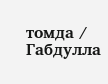томда / Габдулла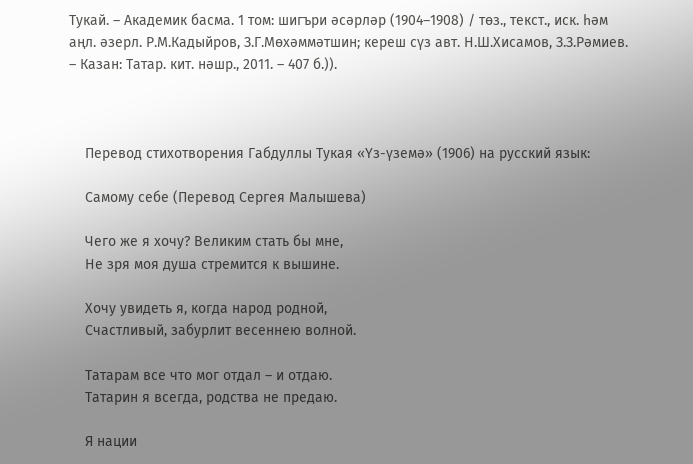Тукай. – Академик басма. 1 том: шигъри әсәрләр (1904–1908) / төз., текст., иск. һәм аңл. әзерл. Р.М.Кадыйров, З.Г.Мөхәммәтшин; кереш сүз авт. Н.Ш.Хисамов, З.З.Рәмиев. – Казан: Татар. кит. нәшр., 2011. – 407 б.)).



    Перевод стихотворения Габдуллы Тукая «Үз-үземә» (1906) на русский язык:

    Самому себе (Перевод Сергея Малышева)

    Чего же я хочу? Великим стать бы мне,
    Не зря моя душа стремится к вышине.

    Хочу увидеть я, когда народ родной,
    Счастливый, забурлит весеннею волной.

    Татарам все что мог отдал – и отдаю.
    Татарин я всегда, родства не предаю.

    Я нации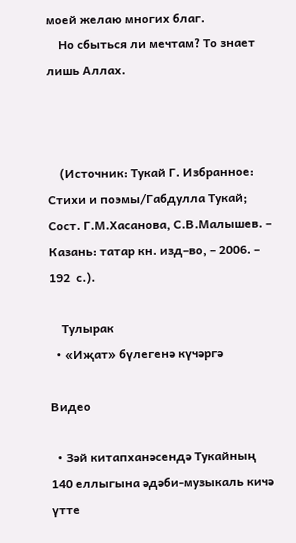моей желаю многих благ.
    Но сбыться ли мечтам? То знает лишь Аллах.



    (Источник: Тукай Г. Избранное: Стихи и поэмы/Габдулла Тукай; Сост. Г.М.Хасанова, С.В.Малышев. – Казань: татар кн. изд–во, – 2006. – 192  с.).

    Тулырак
  • «Иҗат» бүлегенә күчәргә

Видео

  • Зәй китапханәсендә Тукайның 140 еллыгына әдәби-музыкаль кичә үтте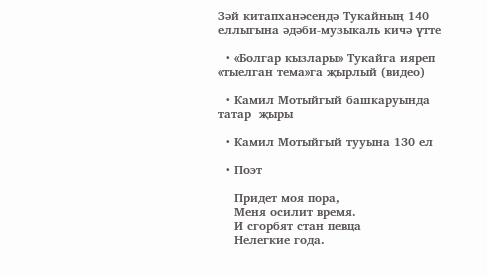Зәй китапханәсендә Тукайның 140 еллыгына әдәби-музыкаль кичә үтте

  • «Болгар кызлары» Тукайга ияреп «тыелган тема»га җырлый (видео)

  • Камил Мотыйгый башкаруында татар  җыры

  • Камил Мотыйгый тууына 130 ел

  • Поэт

    Придет моя пора,
    Меня осилит время.
    И сгорбят стан певца
    Нелегкие года.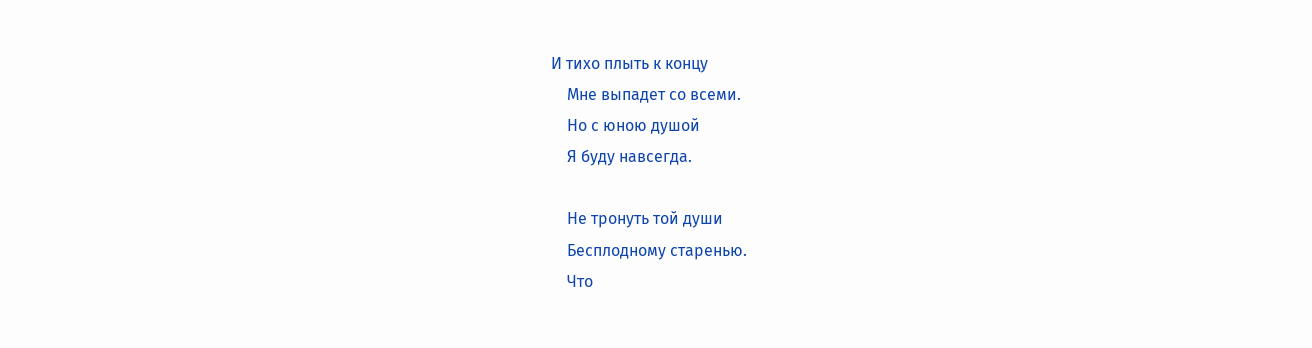И тихо плыть к концу
    Мне выпадет со всеми.
    Но с юною душой
    Я буду навсегда.

    Не тронуть той души
    Бесплодному старенью.
    Что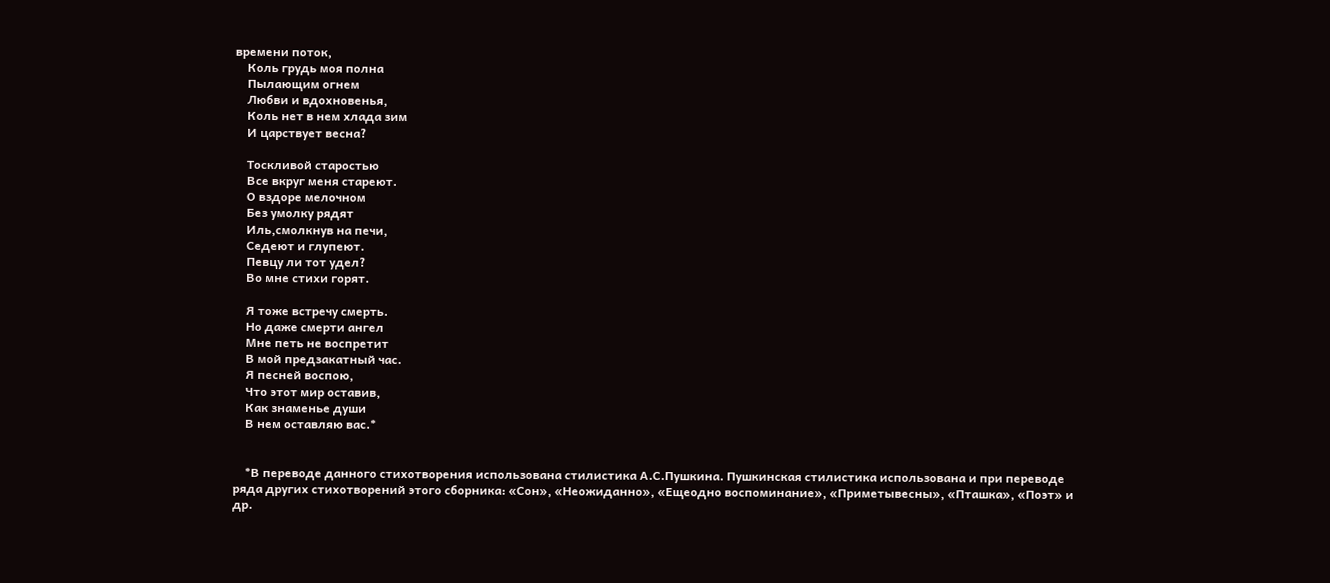времени поток,
    Коль грудь моя полна
    Пылающим огнем
    Любви и вдохновенья,
    Коль нет в нем хлада зим
    И царствует весна?

    Тоскливой старостью
    Все вкруг меня стареют.
    О вздоре мелочном
    Без умолку рядят
    Иль,смолкнув на печи,
    Седеют и глупеют.
    Певцу ли тот удел?
    Во мне стихи горят.

    Я тоже встречу смерть.
    Но даже смерти ангел
    Мне петь не воспретит
    В мой предзакатный час.
    Я песней воспою,
    Что этот мир оставив,
    Как знаменье души
    В нем оставляю вас.*


    *В переводе данного стихотворения использована стилистика А.С.Пушкина. Пушкинская стилистика использована и при переводе ряда других стихотворений этого сборника: «Сон», «Неожиданно», «Ещеодно воспоминание», «Приметывесны», «Пташка», «Поэт» и др.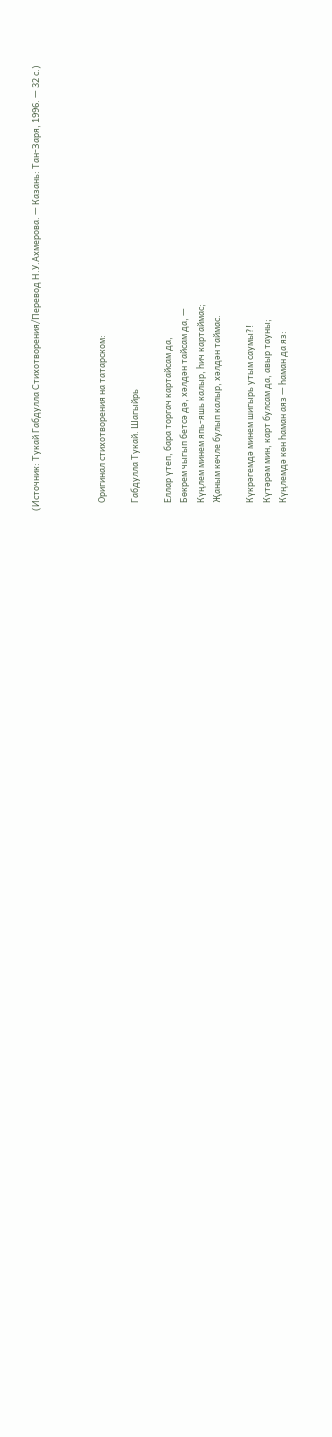(Источник: Тукай Габдулла Стихотворения/Перевод Н.У.Ахмерова. — Казань: Тан-Заря, 1996. — 32 с.)



    Оригинал стихотворения на татарском:

    Габдулла Тукай. Шагыйрь

    Еллар үтеп, бара торгач картайсам да,
    Бөкрем чыгып бетсә дә, хәлдән тайсам да, —
    Күңлем минем япь-яшь калыр, һич картаймас;
    Җаным көчле булып калыр, хәлдән таймас.

    Күкрәгемдә минем шигырь утым саумы?!
    Күтәрәм мин, карт булсам да, авыр тауны;
    Күңлемдә көн һаман аяз — һаман да яз: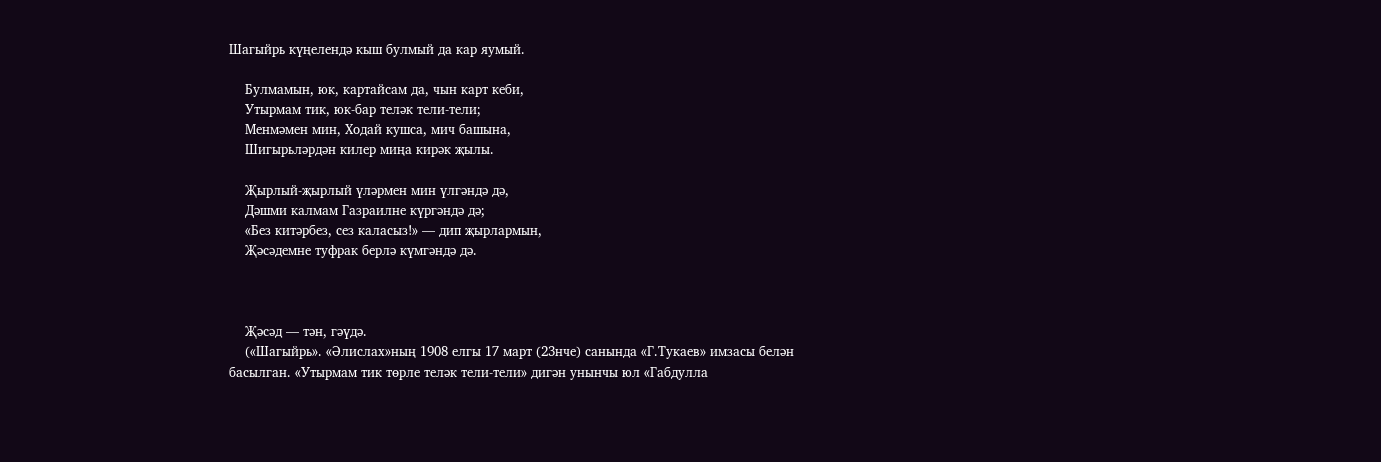Шагыйрь күңелендә кыш булмый да кар яумый.

    Булмамын, юк, картайсам да, чын карт кеби,
    Утырмам тик, юк-бар теләк тели-тели;
    Менмәмен мин, Ходай кушса, мич башына,
    Шигырьләрдән килер миңа кирәк җылы.

    Җырлый-җырлый үләрмен мин үлгәндә дә,
    Дәшми калмам Газраилне күргәндә дә;
    «Без китәрбез, сез каласыз!» — дип җырлармын,
    Җәсәдемне туфрак берлә күмгәндә дә.



    Җәсәд — тән, гәүдә.
    («Шагыйрь». «Әлислах»ның 1908 елгы 17 март (23нче) санында «Г.Тукаев» имзасы белән басылган. «Утырмам тик төрле теләк тели-тели» дигән унынчы юл «Габдулла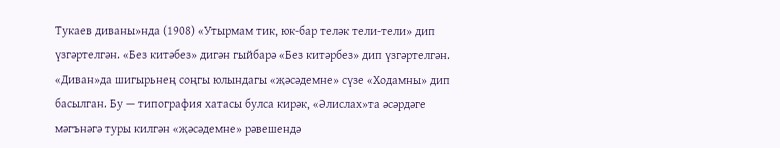Тукаев диваны»нда (1908) «Утырмам тик, юк-бар теләк тели-тели» дип үзгәртелгән. «Без китәбез» дигән гыйбарә «Без китәрбез» дип үзгәртелгән. «Диван»да шигырьнең соңгы юлындагы «җәсәдемне» сүзе «Ходамны» дип басылган. Бу — типография хатасы булса кирәк, «Әлислах»та әсәрдәге мәгънәгә туры килгән «җәсәдемне» рәвешендә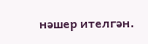нәшер ителгән.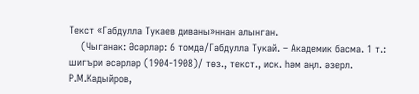Текст «Габдулла Тукаев диваны»ннан алынган.
    (Чыганак: Әсәрләр: 6 томда/Габдулла Тукай. – Академик басма. 1 т.: шигъри әсәрләр (1904-1908)/ төз., текст., иск. һәм аңл. әзерл. Р.М.Кадыйров,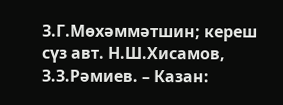З.Г.Мөхәммәтшин; кереш сүз авт. Н.Ш.Хисамов, З.З.Рәмиев. – Казан: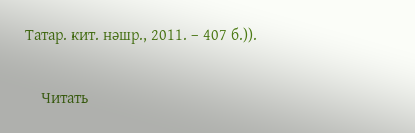Татар. кит. нәшр., 2011. – 407 б.)).

    Читать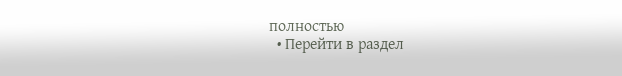полностью
  • Перейти в раздел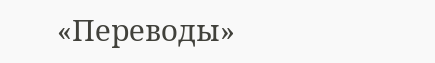«Переводы»